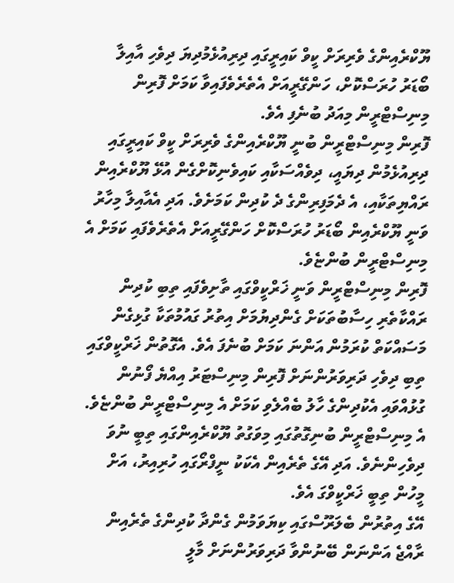ޔޫކްރެއިންގެ ވެރިރަށް ކީވް ކައިރީގައި ދިރިއުޅެމުދިޔަ ދިވެހި އާއިލާ ބޯޑަރު ހުރަސްކޮށް، ހަންގޭރީއަށް އެތެރެވެފައިވާ ކަމަށް ފޮރިން މިނިސްޓްރީން މިއަދު ބުނެފި އެވެ.
ފޮރިން މިނިސްޓްރީން ބުނީ ޔޫކްރެއިންގެ ވެރިރަށް ކީވް ކައިރީގައި ދިރިއުޅެމުން ދިޔައީ، ދިވެއްސަކާއި ކައިވެނިކޮށްގެން އުޅޭ ޔޫކްރެއިން ރައްޔިތަކާއި، އެ ދެމަފިރިންގެ ދެ ކުދިން ކަމަށެވެ. އަދި އެއާއިލާ މިހާރު ވަނީ ޔޫކްރެއިން ބޯޑަރު ހުރަސްކޮށް ހަންގޭރީއަށް އެތެރެވެފައި ކަމަށް އެ މިނިސްޓްރީން ބުންޏެވެ.
ފޮރިން މިނިސްޓްރީން ވަނީ ޚަރްކީވްގައި ތާށިވެފައި ތިބި ކުދިން ރައްކާތެރި ހިސާބުތަކަށް ގެންދިޔުމަށް އިތުރު ގައުމުތަކާ ގުޅިގެން މަސައްކަތް ކުރަމުން އަންނަ ކަމަށް ބުނެފަ އެވެ. އެގޮތުން ޚަރްކީވްގައި ތިބި ދިވެހި ދަރިވަރުންނަށް ފޮރިން މިނިސްޓަރު އިއްޔެ ފޯނުން ގުޅުއްވައި އެކުދިންގެ ހާލު ބެއްލެވި ކަމަށް އެ މިނިސްޓްރީން ބުންޏެވެ.
އެ މިނިސްޓްރީން ބުނިގޮތުގައި މިވަގުތު ޔޫކްރެއިންގައި ތިބީ ނުވަ ދިވެހިންނެވެ. އަދި އޭގެ ތެރެއިން އެކަކު ނީފްރޯގައި ހުރިއިރު، އަށް މީހުން ތިބީ ޚަރްކީވްގަ އެވެ.
އޭގެ އިތުރުން ބެލަރޫސްގައި ކިޔަވަމުން ގެންދާ ކުދިންގެ ތެރެއިން ރާއްޖެ އަންނަން ބޭނުންވާ ދަރިވަރުންނަށް މާލީ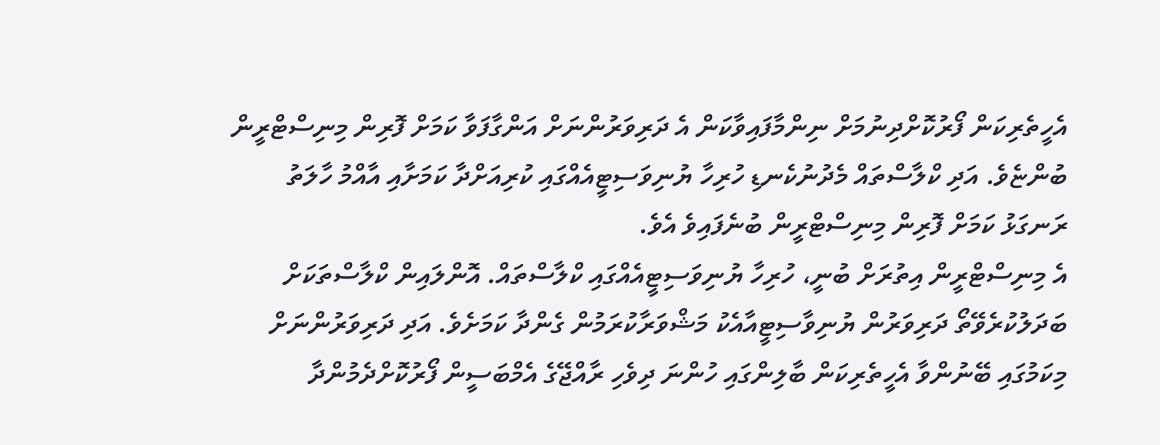އެހީތެރިކަން ފޯރުކޮށްދިނުމަށް ނިންމާފައިވާކަން އެ ދަރިވަރުންނަށް އަންގާފަވާ ކަމަށް ފޮރިން މިނިސްޓްރީން ބުންޏެވެ. އަދި ކްލާސްތައް މެދުނުކެނޑި ހުރިހާ ޔުނިވަސިޓީއެއްގައި ކުރިއަށްދާ ކަމަށާއި އާއްމު ހާލަތު ރަނގަޅު ކަމަށް ފޮރިން މިނިސްޓްރީން ބުނެފައިވެ އެވެ.
އެ މިނިސްޓްރީން އިތުރަށް ބުނީ، ހުރިހާ ޔުނިވަސިޓީއެއްގައި ކްލާސްތައް. އޮންލައިން ކްލާސްތަކަށް ބަދަލުކުރެވޭތޯ ދަރިވަރުން ޔުނިވާސިޓީއާއެކު މަޝްވަރާކުރަމުން ގެންދާ ކަމަށެވެ. އަދި ދަރިވަރުންނަށް މިކަމުގައި ބޭނުންވާ އެހީތެރިކަން ބާލިންގައި ހުންނަ ދިވެހި ރާއްޖޭގެ އެމްބަސީން ފޯރުކޮށްދެމުންދާ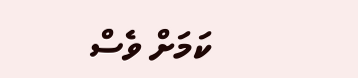ކަމަށް ވެސް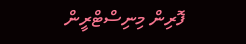ފޮރިން މިނިސްޓްރީން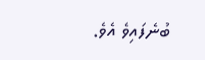ބުނެފައިވެ އެވެ.